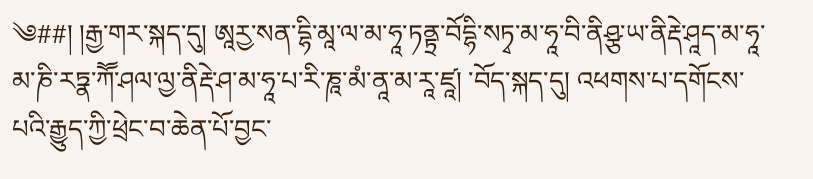༄##། །རྒྱ་གར་སྐད་དུ། ཨཱརྱ་སན་དྷི་མཱ་ལ་མ་ཧཱ་ཏནྟྲ་བོདྷི་སཏྭ་མ་ཧཱ་བི་ནིཤྩ་ཡ་ནིརྡེ་ཤཱད་མ་ཧཱ་མ་ཎི་རཏྣ་ཀཽ་ཤལ་ལྱ་ནིརྡེ་ཤ་མ་ཧཱ་པ་རི་ཎཱ་མཾ་ནཱ་མ་རཱ་ཛཱ། ་བོད་སྐད་དུ། འཕགས་པ་དགོངས་པའི་རྒྱུད་ཀྱི་ཕྲེང་བ་ཆེན་པོ་བྱང་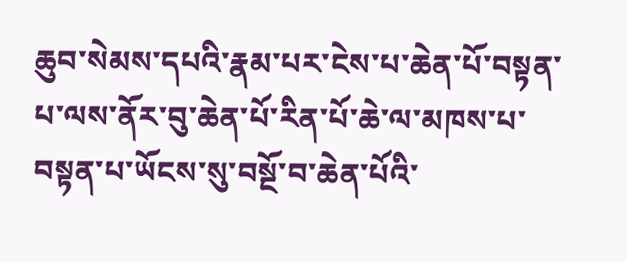ཆུབ་སེམས་དཔའི་རྣམ་པར་ངེས་པ་ཆེན་པོ་བསྟན་པ་ལས་ནོར་བུ་ཆེན་པོ་རིན་པོ་ཆེ་ལ་མཁས་པ་བསྟན་པ་ཡོངས་སུ་བསྔོ་བ་ཆེན་པོའི་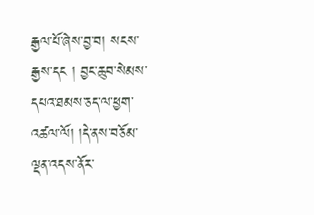རྒྱལ་པོ་ཞེས་བྱ་བ། སངས་རྒྱས་དང ། བྱང་ཆུབ་སེམས་དཔའ་ཐམས་ཅད་ལ་ཕྱག་འཚལ་ལོ། །དེ་ནས་བཅོམ་ལྡན་འདས་ནོར་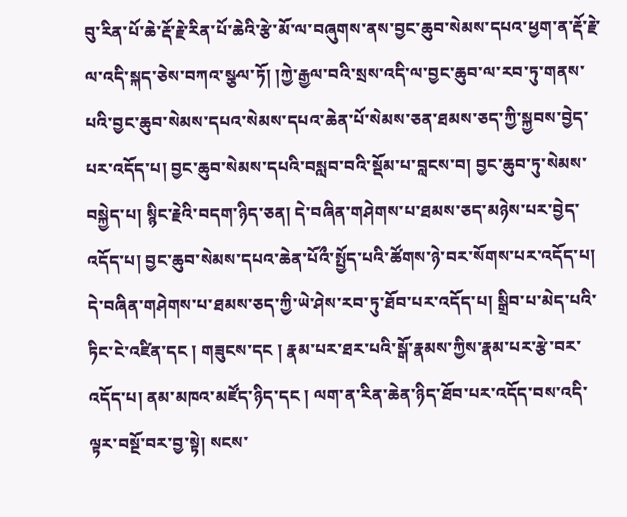བུ་རིན་པོ་ཆེ་རྡོ་རྗེ་རིན་པོ་ཆེའི་རྩེ་མོ་ལ་བཞུགས་ནས་བྱང་ཆུབ་སེམས་དཔའ་ཕྱག་ན་རྡོ་རྗེ་ལ་འདི་སྐད་ཅེས་བཀའ་སྩལ་ཏོ། །ཀྱེ་རྒྱལ་བའི་སྲས་འདི་ལ་བྱང་ཆུབ་ལ་རབ་ཏུ་གནས་པའི་བྱང་ཆུབ་སེམས་དཔའ་སེམས་དཔའ་ཆེན་པོ་སེམས་ཅན་ཐམས་ཅད་ཀྱི་སྐྱབས་བྱེད་པར་འདོད་པ། བྱང་ཆུབ་སེམས་དཔའི་བསླབ་བའི་སྡོམ་པ་བླངས་བ། བྱང་ཆུབ་ཏུ་སེམས་བསྐྱེད་པ། སྙིང་རྗེའི་བདག་ཉིད་ཅན། དེ་བཞིན་གཤེགས་པ་ཐམས་ཅད་མཉེས་པར་བྱེད་འདོད་པ། བྱང་ཆུབ་སེམས་དཔའ་ཆེན་པོའྀ་སྤྱོད་པའི་ཚོགས་ཉེ་བར་སོགས་པར་འདོད་པ། དེ་བཞིན་གཤེགས་པ་ཐམས་ཅད་ཀྱི་ཡེ་ཤེས་རབ་ཏུ་ཐོབ་པར་འདོད་པ། སྒྲིབ་པ་མེད་པའི་ཏིང་ངེ་འཛིན་དང ། གཟུངས་དང ། རྣམ་པར་ཐར་པའི་སྒོ་རྣམས་ཀྱིས་རྣམ་པར་རྩེ་བར་འདོད་པ། ནམ་མཁའ་མཛོད་ཉིད་དང ། ལག་ན་རིན་ཆེན་ཉིད་ཐོབ་པར་འདོད་བས་འདི་ལྟར་བསྔོ་བར་བྱ་སྟེ། སངས་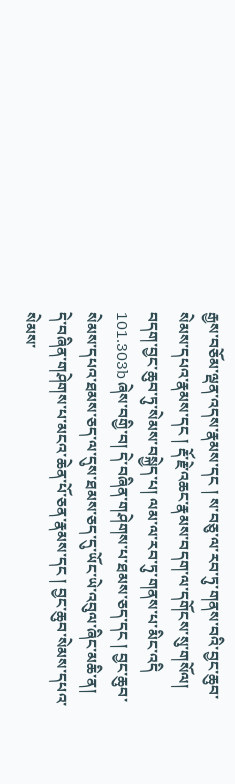རྒྱས་བཅོམ་ལྡན་འདས་རྣམས་དང ། ས་བཅུ་ལ་རབ་ཏུ་གནས་བའི་བྱང་ཆུབ་སེམས་དཔའ་རྣམས་དང ། རྡོ་རྗེ་འཆང་རྣམས་བདག་ལ་དགོངས་སུ་གསོལ། བདག་བྱང་ཆུབ་ཏུ་སེམས་བསྐྱེད་པ། ལམ་ལ་རབ་ཏུ་གནས་པ་མིང་འདི 101.303b ཞེས་བགྱི་བ། དེ་བཞིན་གཤེགས་པ་ཐམས་ཅད་དང ། བྱང་ཆུབ་སེམས་དཔའ་ཐམས་ཅད་ལ་དུས་ཐམས་ཅད་དུ་ཡོང་ཡེ་འབུལ་ཞིང་མཆི་ན། དེ་བཞིན་གཤེགས་པ་མངའ་ཆེན་པོ་ཅན་རྣམས་དང ། བྱང་ཆུབ་སེམས་དཔའ་སེམས་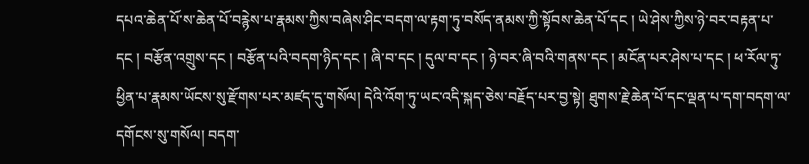དཔའ་ཆེན་པོ་ས་ཆེན་པོ་བརྙེས་པ་རྣམས་ཀྱིས་བཞེས་ཤིང་བདག་ལ་རྟག་ཏུ་བསོད་ནམས་ཀྱི་སྟོབས་ཆེན་པོ་དང ། ཡེ་ཤེས་ཀྱིས་ཉེ་བར་བརྟན་པ་དང ། བརྩོན་འགྲུས་དང ། བརྩོན་པའི་བདག་ཉིད་དང ། ཞི་བ་དང ། དུལ་བ་དང ། ཉེ་བར་ཞི་བའི་གནས་དང ། མངོན་པར་ཤེས་པ་དང ། ཕ་རོལ་ཏུ་ཕྱིན་པ་རྣམས་ཡོངས་སུ་རྫོགས་པར་མཛད་དུ་གསོལ། དེའི་འོག་ཏུ་ཡང་འདི་སྐད་ཅེས་བརྗོད་པར་བྱ་སྟེ། ཐུགས་རྗེ་ཆེན་པོ་དང་ལྡན་པ་དག་བདག་ལ་དགོངས་སུ་གསོལ། བདག་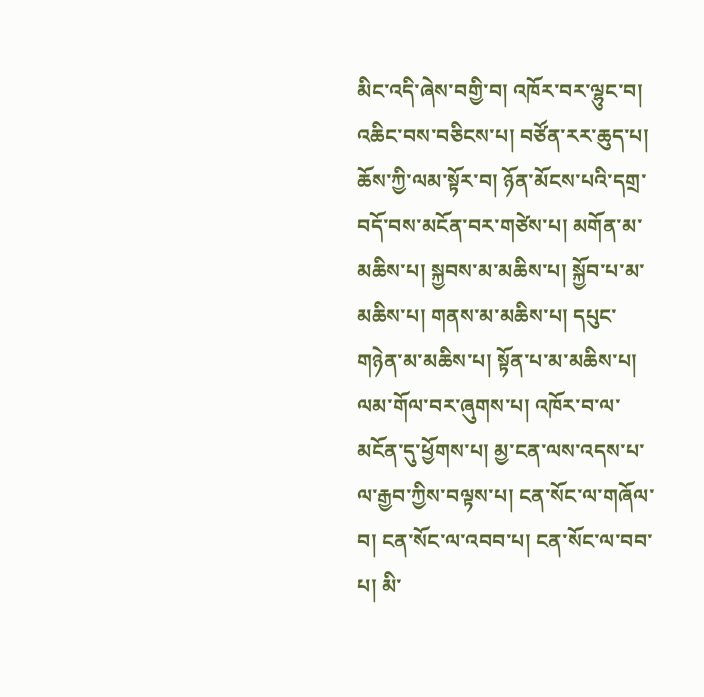མིང་འདི་ཞེས་བགྱི་བ། འཁོར་བར་ལྷུང་བ། འཆིང་བས་བཅིངས་པ། བཙོན་རར་ཆུད་པ། ཆོས་ཀྱི་ལམ་སྟོར་བ། ཉོན་མོངས་པའི་དགྲ་བདོ་བས་མངོན་བར་གཙེས་པ། མགོན་མ་མཆིས་པ། སྐྱབས་མ་མཆིས་པ། སྐྱོབ་པ་མ་མཆིས་པ། གནས་མ་མཆིས་པ། དཔུང་གཉེན་མ་མཆིས་པ། སྟོན་པ་མ་མཆིས་པ། ལམ་གོལ་བར་ཞུགས་པ། འཁོར་བ་ལ་མངོན་དུ་ཕྱོགས་པ། མྱ་ངན་ལས་འདས་པ་ལ་རྒྱབ་ཀྱིས་བལྟས་པ། ངན་སོང་ལ་གཞོལ་བ། ངན་སོང་ལ་འབབ་པ། ངན་སོང་ལ་བབ་པ། མི་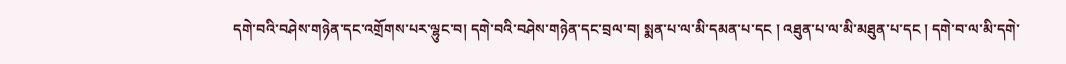དགེ་བའི་བཤེས་གཉེན་དང་འགྲོགས་པར་ལྷུང་བ། དགེ་བའི་བཤེས་གཉེན་དང་བྲལ་བ། སྨན་པ་ལ་མི་དམན་པ་དང ། འཐུན་པ་ལ་མི་མཐུན་པ་དང ། དགེ་བ་ལ་མི་དགེ་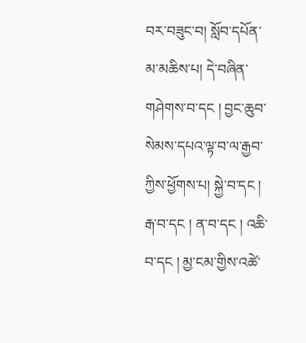བར་བཟུང་བ། སློབ་དཔོན་མ་མཆིས་པ། དེ་བཞིན་གཤེགས་བ་དང ། བྱང་ཆུབ་སེམས་དཔའ་ལྟ་བ་ལ་རྒྱབ་ཀྱིས་ཕྱོགས་པ། སྐྱེ་བ་དང ། རྒ་བ་དང ། ན་བ་དང ། འཆི་བ་དང ། མྱ་ངམ་གྱིས་འཚེ་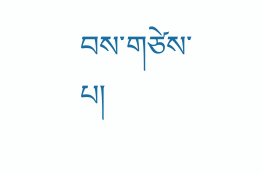བས་གཙེས་པ།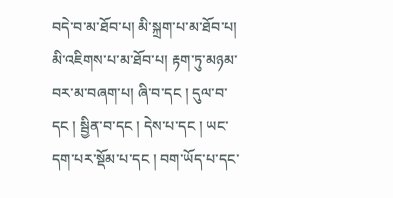བདེ་བ་མ་ཐོབ་པ། མི་སྐྲག་པ་མ་ཐོབ་པ། མི་འཇིགས་པ་མ་ཐོབ་པ། རྟག་ཏུ་མཉམ་བར་མ་བཞག་པ། ཞི་བ་དང ། དུལ་བ་དང ། སྦྱིན་བ་དང ། དེས་པ་དང ། ཡང་དག་པར་སྡོམ་པ་དང ། བག་ཡོད་པ་དང་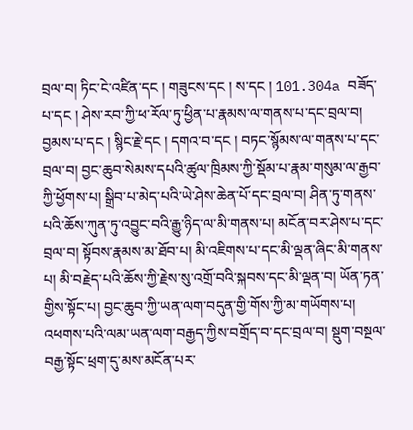བྲལ་བ། ཏིང་ངེ་འཛིན་དང ། གཟུངས་དང ། ས་དང ། 101.304a བཟོད་པ་དང ། ཤེས་རབ་ཀྱི་ཕ་རོལ་ཏུ་ཕྱིན་པ་རྣམས་ལ་གནས་པ་དང་བྲལ་བ། བྱམས་པ་དང ། སྙིང་རྗེ་དང ། དགའ་བ་དང ། བཏང་སྙོམས་ལ་གནས་པ་དང་བྲལ་བ། བྱང་ཆུབ་སེམས་དཔའི་ཚུལ་ཁྲིམས་ཀྱི་སྡོམ་པ་རྣམ་གསུམ་ལ་རྒྱབ་ཀྱི་ཕྱོགས་པ། སྒྲིབ་པ་མེད་པའི་ཡེ་ཤེས་ཆེན་པོ་དང་བྲལ་བ། ཤིན་ཏུ་གནས་པའི་ཆོས་ཀུན་ཏུ་འབྱུང་བའི་རྒྱུ་ཉིད་ལ་མི་གནས་པ། མངོན་བར་ཤེས་པ་དང་བྲལ་བ། སྟོབས་རྣམས་མ་ཐོབ་པ། མི་འཇིགས་པ་དང་མི་ལྡན་ཞིང་མི་གནས་པ། མི་བརྗེད་པའི་ཆོས་ཀྱི་རྗེས་སུ་འགྲོ་བའི་སྐབས་དང་མི་ལྡན་བ། ཡོན་ཏན་གྱིས་སྟོང་པ། བྱང་ཆུབ་ཀྱི་ཡན་ལག་བདུན་གྱི་གོས་ཀྱི་མ་གཡོགས་པ། འཕགས་པའི་ལམ་ཡན་ལག་བརྒྱད་ཀྱིས་བགྲོད་བ་དང་བྲལ་བ། སྡུག་བསྔལ་བརྒྱ་སྟོང་ཕྲག་དུ་མས་མངོན་པར་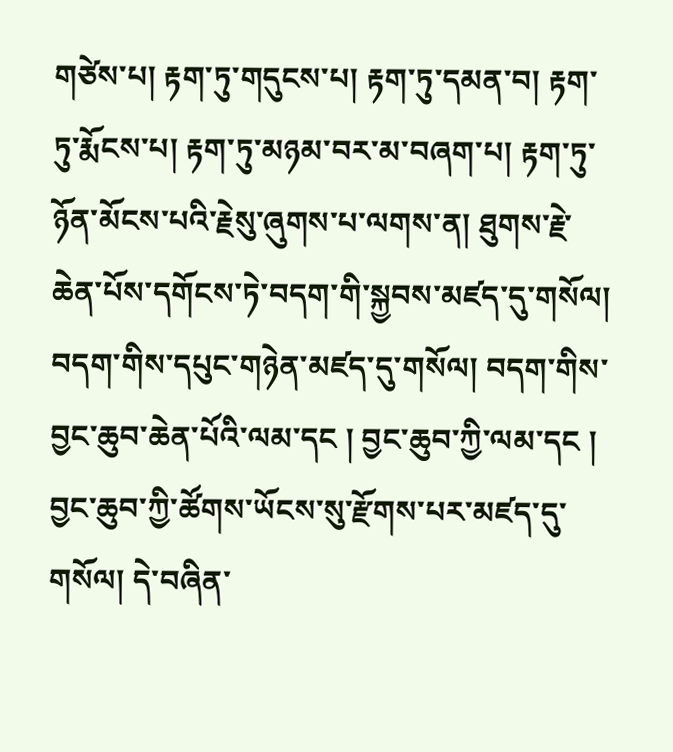གཙེས་པ། རྟག་ཏུ་གདུངས་པ། རྟག་ཏུ་དམན་བ། རྟག་ཏུ་རྨོངས་པ། རྟག་ཏུ་མཉམ་བར་མ་བཞག་པ། རྟག་ཏུ་ཉོན་མོངས་པའི་རྗེསུ་ཞུགས་པ་ལགས་ན། ཐུགས་རྗེ་ཆེན་པོས་དགོངས་ཏེ་བདག་གི་སྐྱབས་མཛད་དུ་གསོལ། བདག་གིས་དཔུང་གཉེན་མཛད་དུ་གསོལ། བདག་གིས་བྱང་ཆུབ་ཆེན་པོའི་ལམ་དང ། བྱང་ཆུབ་ཀྱི་ལམ་དང ། བྱང་ཆུབ་ཀྱི་ཚོགས་ཡོངས་སུ་རྫོགས་པར་མཛད་དུ་གསོལ། དེ་བཞིན་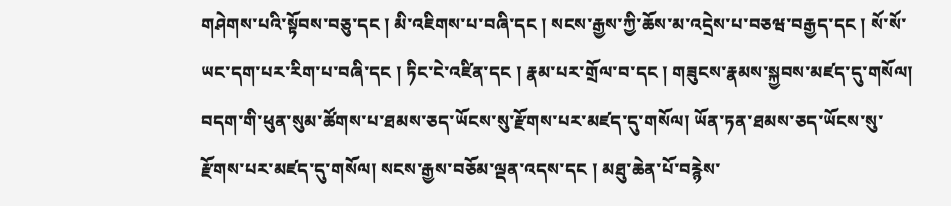གཤེགས་པའི་སྟོབས་བཅུ་དང ། མི་འཇིགས་པ་བཞི་དང ། སངས་རྒྱས་ཀྱི་ཆོས་མ་འདྲེས་པ་བཅཝ་བརྒྱད་དང ། སོ་སོ་ཡང་དག་པར་རིག་པ་བཞི་དང ། ཏིང་ངེ་འཛིན་དང ། རྣམ་པར་གྲོལ་བ་དང ། གཟུངས་རྣམས་སྐྱབས་མཛད་དུ་གསོལ། བདག་གི་ཕུན་སུམ་ཚོགས་པ་ཐམས་ཅད་ཡོངས་སུ་རྫོགས་པར་མཛད་དུ་གསོལ། ཡོན་ཏན་ཐམས་ཅད་ཡོངས་སུ་རྫོགས་པར་མཛད་དུ་གསོལ། སངས་རྒྱས་བཅོམ་ལྡན་འདས་དང ། མཐུ་ཆེན་པོ་བརྙེས་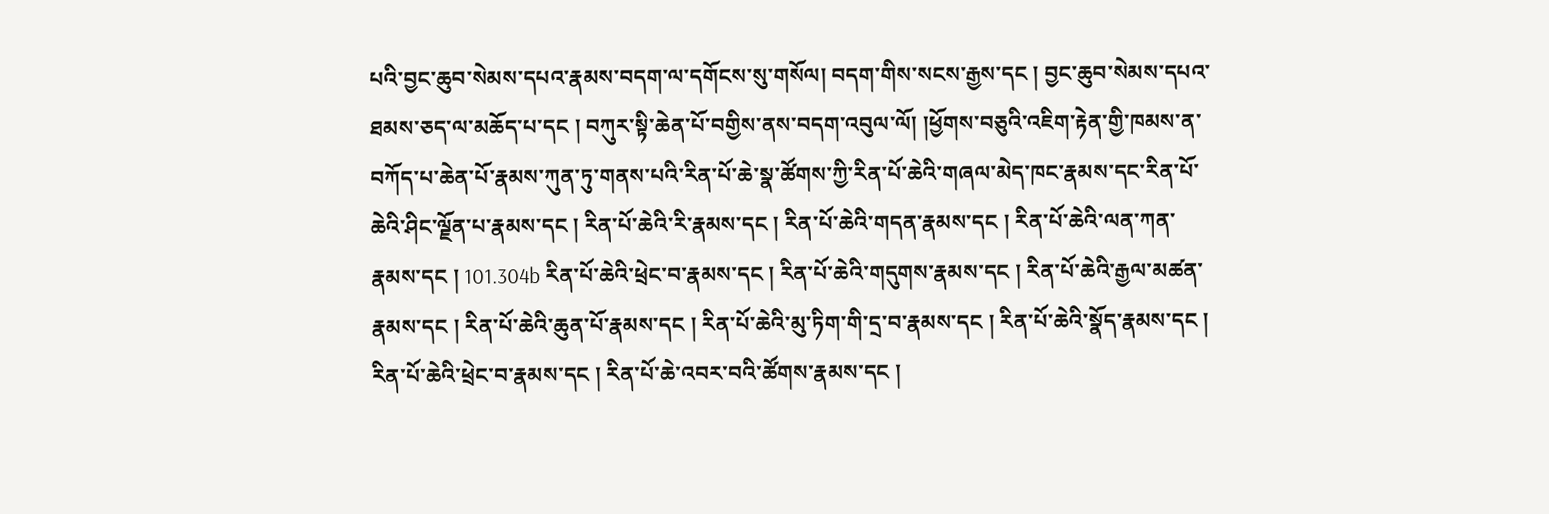པའི་བྱང་ཆུབ་སེམས་དཔའ་རྣམས་བདག་ལ་དགོངས་སུ་གསོལ། བདག་གིས་སངས་རྒྱས་དང ། བྱང་ཆུབ་སེམས་དཔའ་ཐམས་ཅད་ལ་མཆོད་པ་དང ། བཀུར་སྟི་ཆེན་པོ་བགྱིས་ནས་བདག་འབུལ་ལོ། །ཕྱོགས་བཅུའི་འཇིག་རྟེན་གྱི་ཁམས་ན་བཀོད་པ་ཆེན་པོ་རྣམས་ཀུན་ཏུ་གནས་པའི་རིན་པོ་ཆེ་སྣ་ཚོགས་ཀྱི་རིན་པོ་ཆེའི་གཞལ་མེད་ཁང་རྣམས་དང་རིན་པོ་ཆེའི་ཤིང་ལྗོན་པ་རྣམས་དང ། རིན་པོ་ཆེའི་རི་རྣམས་དང ། རིན་པོ་ཆེའི་གདན་རྣམས་དང ། རིན་པོ་ཆེའི་ལན་ཀན་རྣམས་དང ། 101.304b རིན་པོ་ཆེའི་ཕྲེང་བ་རྣམས་དང ། རིན་པོ་ཆེའི་གདུགས་རྣམས་དང ། རིན་པོ་ཆེའི་རྒྱལ་མཚན་རྣམས་དང ། རིན་པོ་ཆེའི་ཆུན་པོ་རྣམས་དང ། རིན་པོ་ཆེའི་མུ་ཏིག་གི་དྲ་བ་རྣམས་དང ། རིན་པོ་ཆེའི་སྣོད་རྣམས་དང ། རིན་པོ་ཆེའི་ཕྲེང་བ་རྣམས་དང ། རིན་པོ་ཆེ་འབར་བའི་ཚོགས་རྣམས་དང །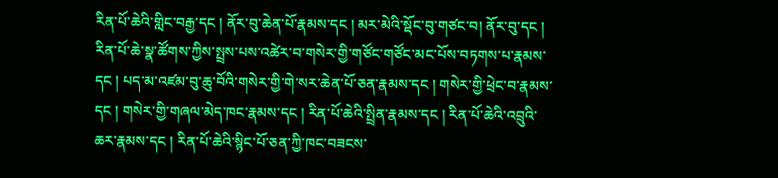རིན་པོ་ཆེའི་གླིང་བརྒྱ་དང ། ནོར་བུ་ཆེན་པོ་རྣམས་དང ། མར་མེའི་སྡོང་བུ་གཙང་བ། ནོར་བུ་དང ། རིན་པོ་ཆེ་སྣ་ཚོགས་ཀྱིས་སྤྲས་པས་འཚེར་བ་གསེར་གྱི་གཙོང་གཙོང་མང་པོས་བཏགས་པ་རྣམས་དང ། པད་མ་འཛམ་བུ་ཆུ་བོའི་གསེར་གྱི་གེ་སར་ཆེན་པོ་ཅན་རྣམས་དང ། གསེར་གྱི་ཕྲེང་བ་རྣམས་དང ། གསེར་གྱི་གཞལ་མེད་ཁང་རྣམས་དང ། རིན་པོ་ཆེའི་སྤྲིན་རྣམས་དང ། རིན་པོ་ཆེའི་འབྲུའི་ཆར་རྣམས་དང ། རིན་པོ་ཆེའི་སྙིང་པོ་ཅན་ཀྱི་ཁང་བཟངས་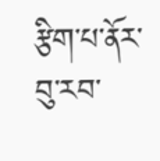རྩིག་པ་ནོར་བུ་རབ་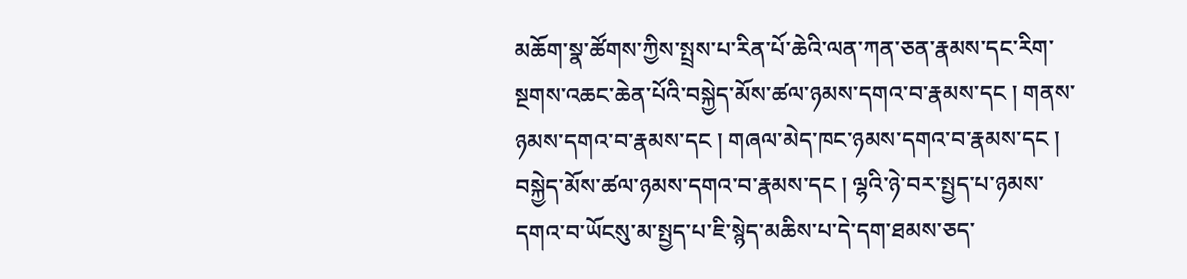མཆོག་སྣ་ཚོགས་ཀྱིས་སྤྲས་པ་རིན་པོ་ཆེའི་ལན་ཀན་ཅན་རྣམས་དང་རིག་སྔགས་འཆང་ཆེན་པོའི་བསྐྱེད་མོས་ཚལ་ཉམས་དགའ་བ་རྣམས་དང ། གནས་ཉམས་དགའ་བ་རྣམས་དང ། གཞལ་མེད་ཁང་ཉམས་དགའ་བ་རྣམས་དང ། བསྐྱེད་མོས་ཚལ་ཉམས་དགའ་བ་རྣམས་དང ། ལྷའི་ཉེ་བར་སྤྱད་པ་ཉམས་དགའ་བ་ཡོངསུ་མ་སྤྱད་པ་ཇི་སྙེད་མཆིས་པ་དེ་དག་ཐམས་ཅད་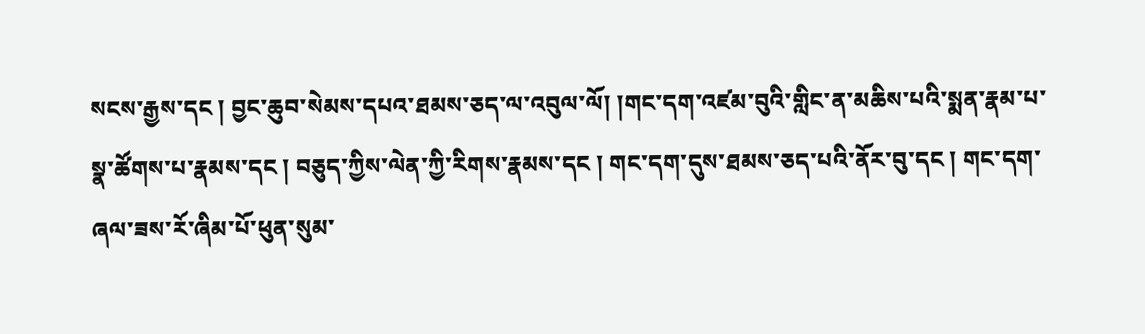སངས་རྒྱས་དང ། བྱང་ཆུབ་སེམས་དཔའ་ཐམས་ཅད་ལ་འབུལ་ལོ། །གང་དག་འཛམ་བུའི་གླིང་ན་མཆིས་པའི་སྨན་རྣམ་པ་སྣ་ཚོགས་པ་རྣམས་དང ། བཅུད་ཀྱིས་ལེན་ཀྱི་རིགས་རྣམས་དང ། གང་དག་དུས་ཐམས་ཅད་པའི་ནོར་བུ་དང ། གང་དག་ཞལ་ཟས་རོ་ཞིམ་པོ་ཕུན་སུམ་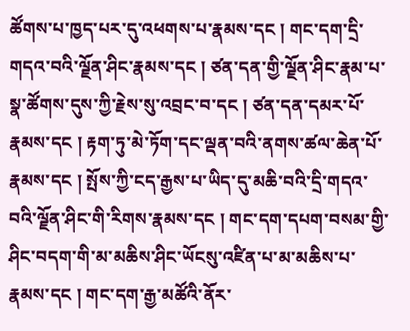ཚོགས་པ་ཁྱད་པར་དུ་འཕགས་པ་རྣམས་དང ། གང་དག་དྲི་གདའ་བའི་ལྗོན་ཤིང་རྣམས་དང ། ཙན་དན་གྱི་ལྗོན་ཤིང་རྣམ་པ་སྣ་ཚོགས་དུས་ཀྱི་རྗེས་སུ་འབྲང་བ་དང ། ཙན་དན་དམར་པོ་རྣམས་དང ། རྟག་ཏུ་མེ་ཏོག་དང་ལྡན་བའི་ནགས་ཚལ་ཆེན་པོ་རྣམས་དང ། སྤོས་ཀྱི་ངད་རྒྱས་པ་ཡིད་དུ་མཆི་བའི་དྲི་གདའ་བའི་ལྗོན་ཤིང་གི་རིགས་རྣམས་དང ། གང་དག་དཔག་བསམ་གྱི་ཤིང་བདག་གི་མ་མཆིས་ཤིང་ཡོངསུ་འཛིན་པ་མ་མཆིས་པ་རྣམས་དང ། གང་དག་རྒྱ་མཚོའི་ནོར་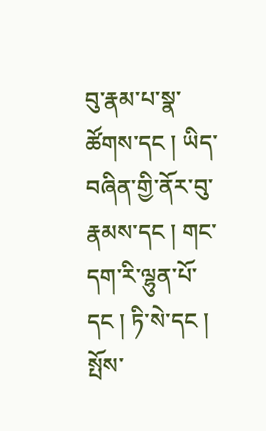བུ་རྣམ་པ་སྣ་ཚོགས་དང ། ཡིད་བཞིན་གྱི་ནོར་བུ་རྣམས་དང ། གང་དག་རི་ལྷུན་པོ་དང ། ཏི་སེ་དང ། སྤོས་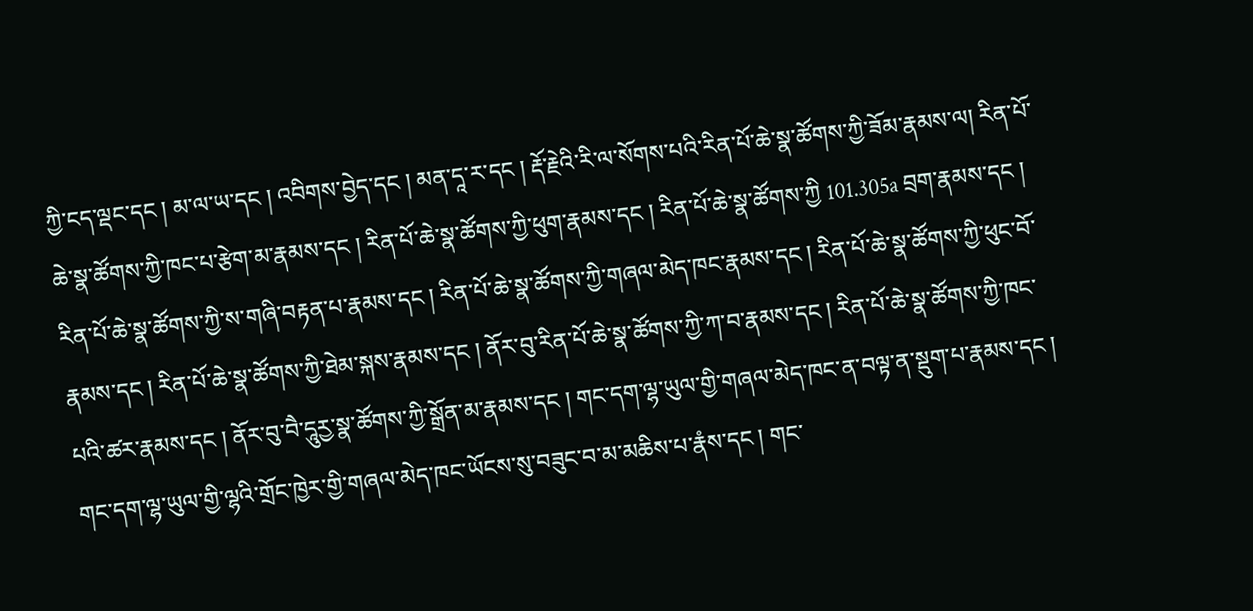ཀྱི་ངད་ལྡང་དང ། མ་ལ་ཡ་དང ། འབིགས་བྱེད་དང ། མན་དཱ་ར་དང ། རྡོ་རྗེའི་རི་ལ་སོགས་པའི་རིན་པོ་ཆེ་སྣ་ཚོགས་ཀྱི་ཟོམ་རྣམས་ལ། རིན་པོ་ཆེ་སྣ་ཚོགས་ཀྱི་ཁང་པ་རྩེག་མ་རྣམས་དང ། རིན་པོ་ཆེ་སྣ་ཚོགས་ཀྱི་ཕུག་རྣམས་དང ། རིན་པོ་ཆེ་སྣ་ཚོགས་ཀྱི 101.305a བྲག་རྣམས་དང ། རིན་པོ་ཆེ་སྣ་ཚོགས་ཀྱི་ས་གཞི་བརྟན་པ་རྣམས་དང ། རིན་པོ་ཆེ་སྣ་ཚོགས་ཀྱི་གཞལ་མེད་ཁང་རྣམས་དང ། རིན་པོ་ཆེ་སྣ་ཚོགས་ཀྱི་ཕུང་བོ་རྣམས་དང ། རིན་པོ་ཆེ་སྣ་ཚོགས་ཀྱི་ཐེམ་སྐས་རྣམས་དང ། ནོར་བུ་རིན་པོ་ཆེ་སྣ་ཚོགས་ཀྱི་ཀ་བ་རྣམས་དང ། རིན་པོ་ཆེ་སྣ་ཚོགས་ཀྱི་ཁང་པའི་ཚར་རྣམས་དང ། ནོར་བུ་བཻ་དཱུརྱ་སྣ་ཚོགས་ཀྱི་སྒྲོན་མ་རྣམས་དང ། གང་དག་ལྷ་ཡུལ་གྱི་གཞལ་མེད་ཁང་ན་བལྟ་ན་སྡུག་པ་རྣམས་དང ། གང་དག་ལྷ་ཡུལ་གྱི་ལྷའི་གྲོང་ཁྱེར་གྱི་གཞལ་མེད་ཁང་ཡོངས་སུ་བཟུང་བ་མ་མཆིས་པ་རྣཾས་དང ། གང་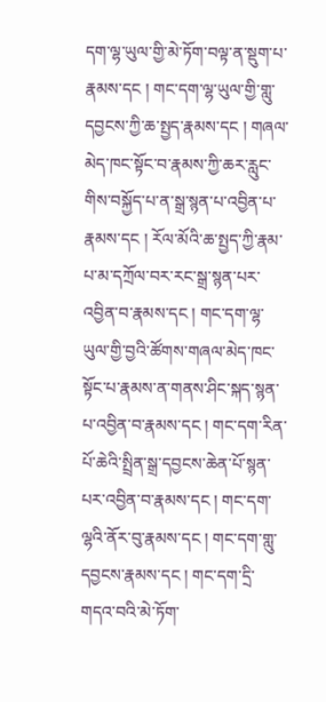དག་ལྷ་ཡུལ་གྱི་མེ་ཏོག་བལྟ་ན་སྡུག་པ་རྣམས་དང ། གང་དག་ལྷ་ཡུལ་གྱི་གླུ་དབྱངས་ཀྱི་ཆ་སྤྱད་རྣམས་དང ། གཞལ་མེད་ཁང་སྟོང་བ་རྣམས་ཀྱི་ཆར་རླུང་གིས་བསྐྱོད་པ་ན་སྒྲ་སྙན་པ་འབྱིན་པ་རྣམས་དང ། རོལ་མོའི་ཆ་སྤྱད་ཀྱི་རྣམ་པ་མ་དཀྲོལ་བར་རང་སྒྲ་སྙན་པར་འབྱིན་བ་རྣམས་དང ། གང་དག་ལྷ་ཡུལ་གྱི་བྱའི་ཚོགས་གཞལ་མེད་ཁང་སྟོང་པ་རྣམས་ན་གནས་ཤིང་སྐད་སྙན་པ་འབྱིན་བ་རྣམས་དང ། གང་དག་རིན་པོ་ཆེའི་སྤྲིན་སྒྲ་དབྱངས་ཆེན་པོ་སྙན་པར་འབྱིན་བ་རྣམས་དང ། གང་དག་ལྷའི་ནོར་བུ་རྣམས་དང ། གང་དག་གླུ་དབྱངས་རྣམས་དང ། གང་དག་དྲི་གདའ་བའི་མེ་ཏོག་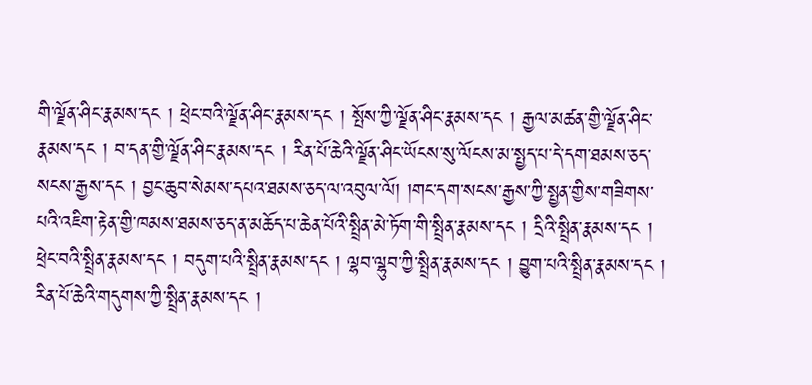གི་ལྗོན་ཤིང་རྣམས་དང ། ཕྲེང་བའི་ལྗོན་ཤིང་རྣམས་དང ། སྤོས་ཀྱི་ལྗོན་ཤིང་རྣམས་དང ། རྒྱལ་མཚན་གྱི་ལྗོན་ཤིང་རྣམས་དང ། བ་དན་གྱི་ལྗོན་ཤིང་རྣམས་དང ། རིན་པོ་ཆེའི་ལྗོན་ཤིང་ཡོངས་སུ་ལོངས་མ་སྤྱད་པ་དེ་དག་ཐམས་ཅད་སངས་རྒྱས་དང ། བྱང་ཆུབ་སེམས་དཔའ་ཐམས་ཅད་ལ་འབུལ་ལོ། །གང་དག་སངས་རྒྱས་ཀྱི་སྤྱན་གྱིས་གཟིགས་པའི་འཇིག་རྟེན་གྱི་ཁམས་ཐམས་ཅད་ན་མཆོད་པ་ཆེན་པོའི་སྤྲིན་མེ་ཏོག་གི་སྤྲིན་རྣམས་དང ། དྲིའི་སྤྲིན་རྣམས་དང ། ཕྲེང་བའི་སྤྲིན་རྣམས་དང ། བདུག་པའི་སྤྲིན་རྣམས་དང ། ལྷབ་ལྷུབ་ཀྱི་སྤྲིན་རྣམས་དང ། བྱུག་པའི་སྤྲིན་རྣམས་དང ། རིན་པོ་ཆེའི་གདུགས་ཀྱི་སྤྲིན་རྣམས་དང །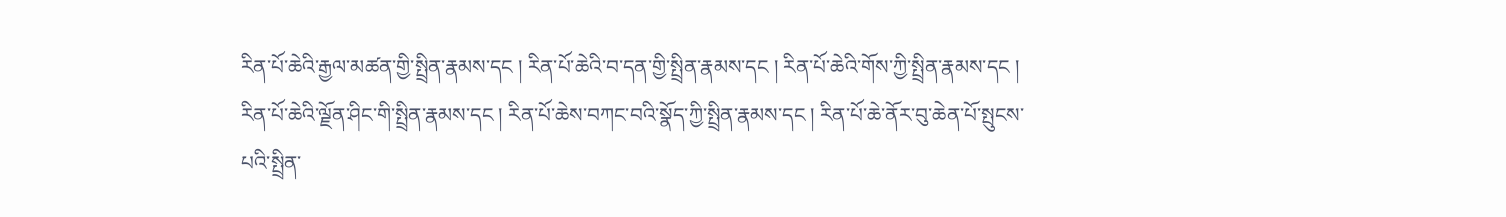རིན་པོ་ཆེའི་རྒྱལ་མཚན་གྱི་སྤྲིན་རྣམས་དང ། རིན་པོ་ཆེའི་བ་དན་གྱི་སྤྲིན་རྣམས་དང ། རིན་པོ་ཆེའི་གོས་ཀྱི་སྤྲིན་རྣམས་དང ། རིན་པོ་ཆེའི་ལྗོན་ཤིང་གི་སྤྲིན་རྣམས་དང ། རིན་པོ་ཆེས་བཀང་བའི་སྣོད་ཀྱི་སྤྲིན་རྣམས་དང ། རིན་པོ་ཆེ་ནོར་བུ་ཆེན་པོ་སྤུངས་པའི་སྤྲིན་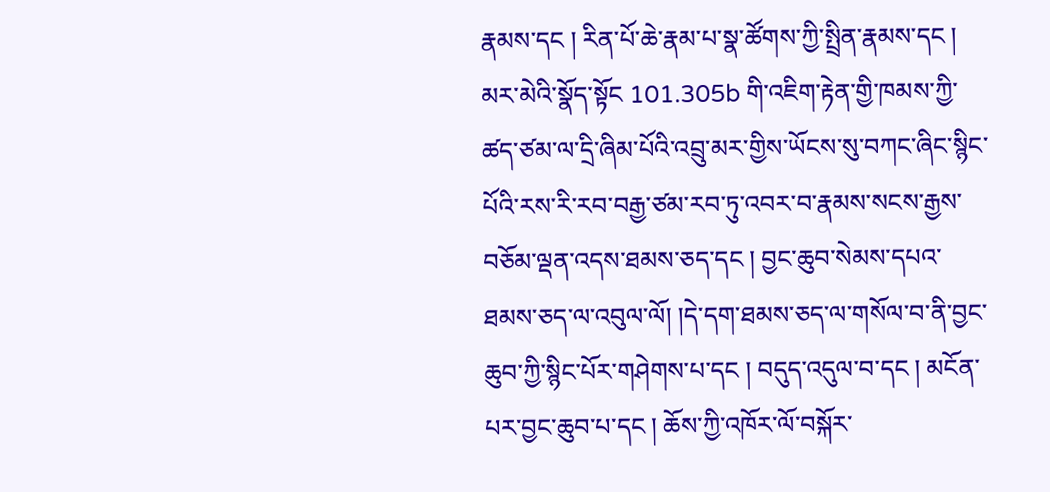རྣམས་དང ། རིན་པོ་ཆེ་རྣམ་པ་སྣ་ཚོགས་ཀྱི་སྤྲིན་རྣམས་དང ། མར་མེའི་སྣོད་སྟོང 101.305b གི་འཇིག་རྟེན་གྱི་ཁམས་ཀྱི་ཚད་ཙམ་ལ་དྲི་ཞིམ་པོའི་འབྲུ་མར་གྱིས་ཡོངས་སུ་བཀང་ཞིང་སྙིང་པོའི་རས་རི་རབ་བརྒྱ་ཙམ་རབ་ཏུ་འབར་བ་རྣམས་སངས་རྒྱས་བཅོམ་ལྡན་འདས་ཐམས་ཅད་དང ། བྱང་ཆུབ་སེམས་དཔའ་ཐམས་ཅད་ལ་འབུལ་ལོ། །དེ་དག་ཐམས་ཅད་ལ་གསོལ་བ་ནི་བྱང་ཆུབ་ཀྱི་སྙིང་པོར་གཤེགས་པ་དང ། བདུད་འདུལ་བ་དང ། མངོན་པར་བྱང་ཆུབ་པ་དང ། ཆོས་ཀྱི་འཁོར་ལོ་བསྐོར་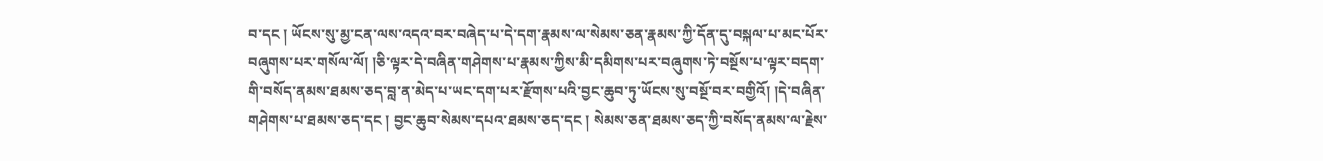བ་དང ། ཡོངས་སུ་མྱ་ངན་ལས་འདའ་བར་བཞེད་པ་དེ་དག་རྣམས་ལ་སེམས་ཅན་རྣམས་ཀྱི་དོན་དུ་བསྐལ་པ་མང་པོར་བཞུགས་པར་གསོལ་ལོ། །ཅི་ལྟར་དེ་བཞིན་གཤེགས་པ་རྣམས་ཀྱིས་མི་དམིགས་པར་བཞུགས་ཏེ་བསྔོས་པ་ལྟར་བདག་གི་བསོད་ནམས་ཐམས་ཅད་བླ་ན་མེད་པ་ཡང་དག་པར་རྫོགས་པའི་བྱང་ཆུབ་ཏུ་ཡོངས་སུ་བསྔོ་བར་བགྱིའོ། །དེ་བཞིན་གཤེགས་པ་ཐམས་ཅད་དང ། བྱང་ཆུབ་སེམས་དཔའ་ཐམས་ཅད་དང ། སེམས་ཅན་ཐམས་ཅད་ཀྱི་བསོད་ནམས་ལ་རྗེས་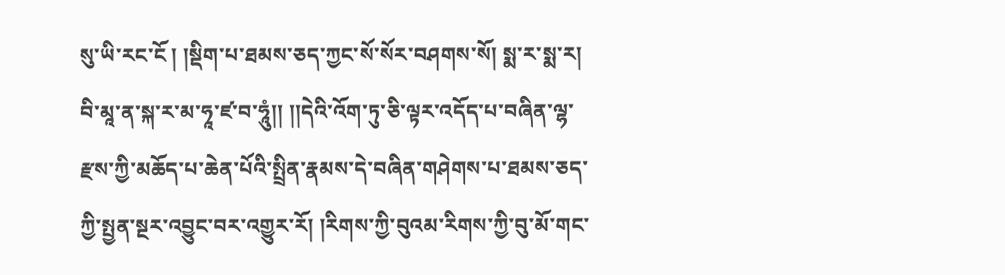སུ་ཡི་རང་ངོ ། །སྡིག་པ་ཐམས་ཅད་ཀྱང་སོ་སོར་བཤགས་སོ། སྨ་ར་སྨ་ར། བི་མཱ་ན་སྐ་ར་མ་ཧཱ་ཛ་བ་ཧཱུཾ།། །།དེའི་འོག་ཏུ་ཅི་ལྟར་འདོད་པ་བཞིན་ལྷ་རྫས་ཀྱི་མཆོད་པ་ཆེན་པོའི་སྤྲིན་རྣམས་དེ་བཞིན་གཤེགས་པ་ཐམས་ཅད་ཀྱི་སྤྱན་སྔར་འབྱུང་བར་འགྱུར་རོ། །རིགས་ཀྱི་བུའམ་རིགས་ཀྱི་བུ་མོ་གང་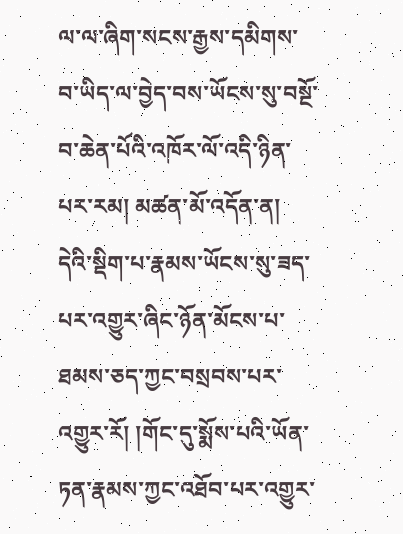ལ་ལ་ཞིག་སངས་རྒྱས་དམིགས་བ་ཡིད་ལ་བྱེད་བས་ཡོངས་སུ་བསྔོ་བ་ཆེན་པོའི་འཁོར་ལོ་འདི་ཉིན་པར་རམ། མཚན་མོ་འདོན་ན། དེའི་སྡིག་པ་རྣམས་ཡོངས་སུ་ཟད་པར་འགྱུར་ཞིང་ཉོན་མོངས་པ་ཐམས་ཅད་ཀྱང་བསྲབས་པར་འགྱུར་རོ། །གོང་དུ་སྨོས་པའི་ཡོན་ཏན་རྣམས་ཀྱང་འཐོབ་པར་འགྱུར་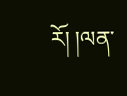རོ། །ལན་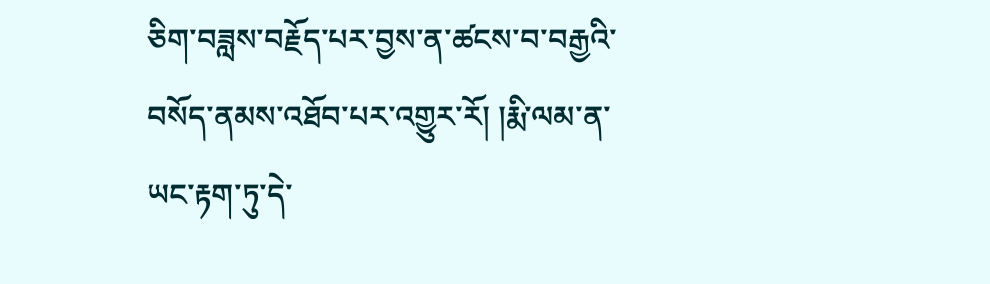ཅིག་བཟླས་བརྗོད་པར་བྱས་ན་ཚངས་བ་བརྒྱའི་བསོད་ནམས་འཐོབ་པར་འགྱུར་རོ། །རྨི་ལམ་ན་ཡང་རྟག་ཏུ་དེ་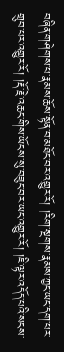བཞིན་གཤེགས་པ་རྣམས་ཆོས་སྟོན་བ་མཐོང་བར་འགྱུར་རོ། །རིག་སྔགས་རྣམས་ཀྱང་ཡང་དག་པར་གྲུབ་པར་འགྱུར་རོ། །རྡོ་རྗེ་འཆང་གིས་ཡོངས་སུ་བཟུང་བར་ཡང་འགྱུར་རོ། །ཇི་ལྟར་འདོད་པའི་སངས་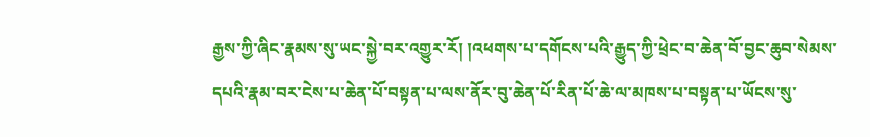རྒྱས་ཀྱི་ཞིང་རྣམས་སུ་ཡང་སྐྱེ་བར་འགྱུར་རོ། །འཕགས་པ་དགོངས་པའི་རྒྱུད་ཀྱི་ཕྲེང་བ་ཆེན་བོ་བྱང་ཆུབ་སེམས་དཔའི་རྣམ་བར་ངེས་པ་ཆེན་པོ་བསྟན་པ་ལས་ནོར་བུ་ཆེན་པོ་རིན་པོ་ཆེ་ལ་མཁས་པ་བསྟན་པ་ཡོངས་སུ་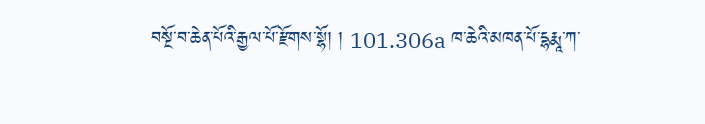བསྔོ་བ་ཆེན་པོའི་རྒྱལ་པོ་རྫོགས་སྷོ། ། 101.306a ཁ་ཆེའི་མཁན་པོ་དྷརྨཱ་ཀ་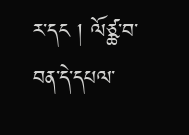ར་དང ། ལོཙྪ་བ་བན་དེ་དཔལ་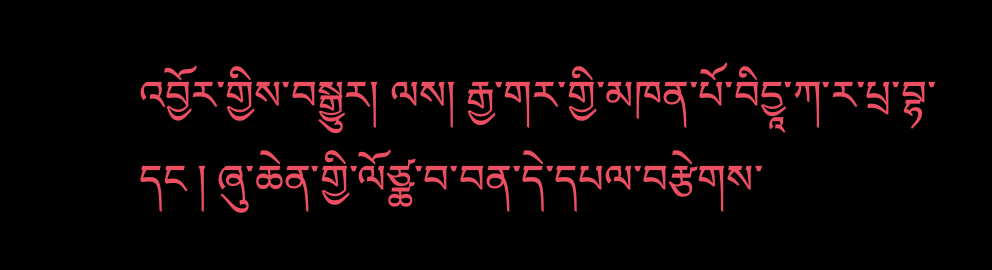འབྱོར་གྱིས་བསྒྱུར། ལས། རྒྱ་གར་གྱི་མཁན་པོ་བིདྱཱ་ཀ་ར་པྲ་བྷ་དང ། ཞུ་ཆེན་གྱི་ལོཙྪ་བ་བན་དེ་དཔལ་བརྩེགས་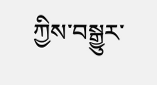ཀྱིས་བསྒྱུར་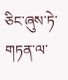ཅིང་ཞུས་ཏེ་གཏན་ལ་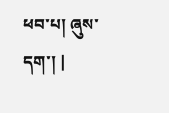ཕབ་པ། ཞུས་དག་། |